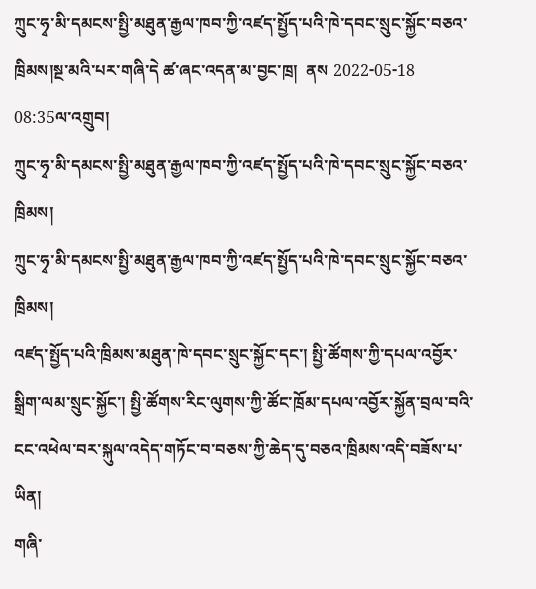ཀྲུང་ཧྭ་མི་དམངས་སྤྱི་མཐུན་རྒྱལ་ཁབ་ཀྱི་འཛད་སྤྱོད་པའི་ཁེ་དབང་སྲུང་སྐྱོང་བཅའ་ཁྲིམས།སྔ་མའི་པར་གཞི་དེ ཚ་ཞང་འདན་མ་བྱང་ཁྲ།  ནས 2022-05-18 08:35ལ་འགྲུབ།
ཀྲུང་ཧྭ་མི་དམངས་སྤྱི་མཐུན་རྒྱལ་ཁབ་ཀྱི་འཛད་སྤྱོད་པའི་ཁེ་དབང་སྲུང་སྐྱོང་བཅའ་ཁྲིམས།
ཀྲུང་ཧྭ་མི་དམངས་སྤྱི་མཐུན་རྒྱལ་ཁབ་ཀྱི་འཛད་སྤྱོད་པའི་ཁེ་དབང་སྲུང་སྐྱོང་བཅའ་ཁྲིམས།
འཛད་སྤྱོད་པའི་ཁྲིམས་མཐུན་ཁེ་དབང་སྲུང་སྐྱོང་དང་། སྤྱི་ཚོགས་ཀྱི་དཔལ་འབྱོར་སྒྲིག་ལམ་སྲུང་སྐྱོང་། སྤྱི་ཚོགས་རིང་ལུགས་ཀྱི་ཚོང་ཁྲོམ་དཔལ་འབྱོར་སྐྱོན་བྲལ་བའི་ངང་འཕེལ་བར་སྐུལ་འདེད་གཏོང་བ་བཅས་ཀྱི་ཆེད་དུ་བཅའ་ཁྲིམས་འདི་བཟོས་པ་ཡིན།
གཞི་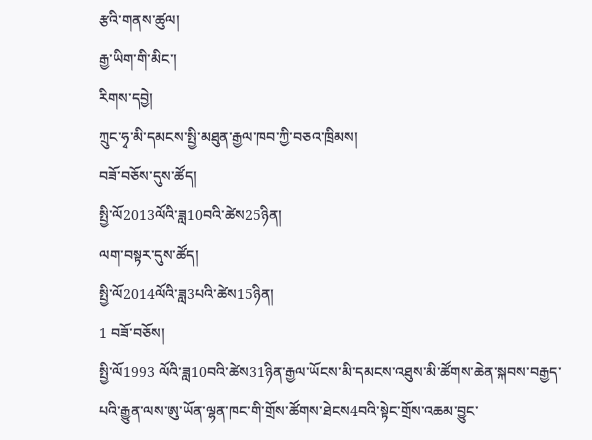རྩའི་གནས་ཚུལ།
རྒྱ་ཡིག་གི་མིང་།
རིགས་དབྱེ།
ཀྲུང་ཧྭ་མི་དམངས་སྤྱི་མཐུན་རྒྱལ་ཁབ་ཀྱི་བཅའ་ཁྲིམས།
བཟོ་བཅོས་དུས་ཚོད།
སྤྱི་ལོ2013ལོའི་ཟླ10བའི་ཚེས25ཉིན།
ལག་བསྟར་དུས་ཚོད།
སྤྱི་ལོ2014ལོའི་ཟླ3པའི་ཚེས15ཉིན།
1 བཟོ་བཅོས།
སྤྱི་ལོ1993 ལོའི་ཟླ10བའི་ཚེས31ཉིན་རྒྱལ་ཡོངས་མི་དམངས་འཐུས་མི་ཚོགས་ཆེན་སྐབས་བརྒྱད་པའི་རྒྱུན་ལས་ཨུ་ཡོན་ལྷན་ཁང་གི་གྲོས་ཚོགས་ཐེངས4བའི་སྟེང་གྲོས་འཆམ་བྱུང་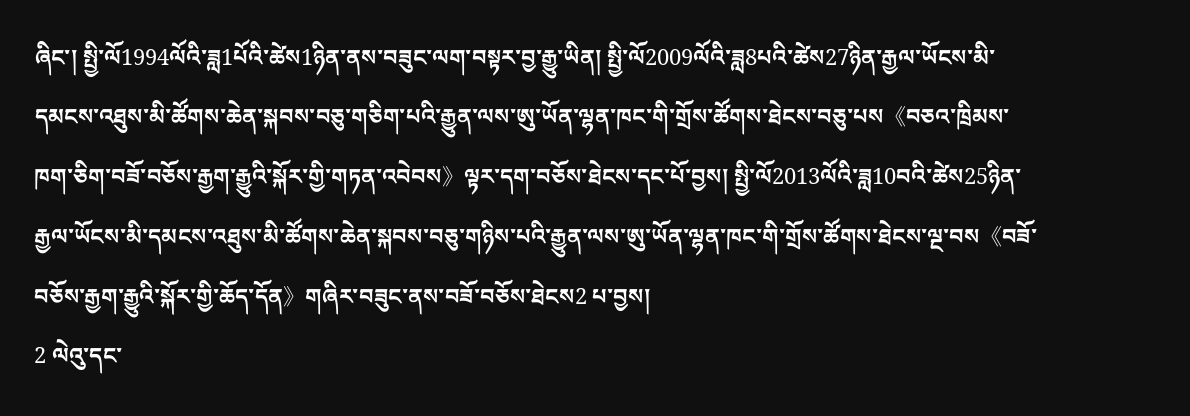ཞིང་། སྤྱི་ལོ1994ལོའི་ཟླ1པོའི་ཚེས1ཉིན་ནས་བཟུང་ལག་བསྟར་བྱ་རྒྱུ་ཡིན། སྤྱི་ལོ2009ལོའི་ཟླ8པའི་ཚེས27ཉིན་རྒྱལ་ཡོངས་མི་དམངས་འཐུས་མི་ཚོགས་ཆེན་སྐབས་བཅུ་གཅིག་པའི་རྒྱུན་ལས་ཨུ་ཡོན་ལྷན་ཁང་གི་གྲོས་ཚོགས་ཐེངས་བཅུ་པས《བཅའ་ཁྲིམས་ཁག་ཅིག་བཟོ་བཅོས་རྒྱག་རྒྱུའི་སྐོར་གྱི་གཏན་འབེབས》ལྟར་དག་བཅོས་ཐེངས་དང་པོ་བྱས། སྤྱི་ལོ2013ལོའི་ཟླ10བའི་ཚེས25ཉིན་རྒྱལ་ཡོངས་མི་དམངས་འཐུས་མི་ཚོགས་ཆེན་སྐབས་བཅུ་གཉིས་པའི་རྒྱུན་ལས་ཨུ་ཡོན་ལྷན་ཁང་གི་གྲོས་ཚོགས་ཐེངས་ལྔ་བས《བཟོ་བཅོས་རྒྱག་རྒྱུའི་སྐོར་གྱི་ཆོད་དོན》གཞིར་བཟུང་ནས་བཟོ་བཅོས་ཐེངས2 པ་བྱས།
2 ལེའུ་དང་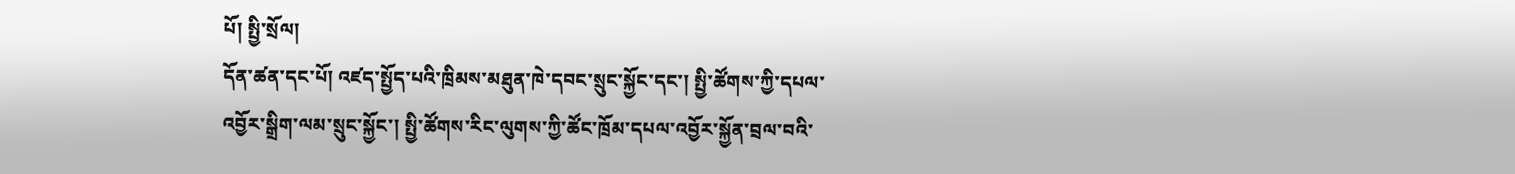པོ། སྤྱི་སྲོལ།
དོན་ཚན་དང་པོ། འཛད་སྤྱོད་པའི་ཁྲིམས་མཐུན་ཁེ་དབང་སྲུང་སྐྱོང་དང་། སྤྱི་ཚོགས་ཀྱི་དཔལ་འབྱོར་སྒྲིག་ལམ་སྲུང་སྐྱོང་། སྤྱི་ཚོགས་རིང་ལུགས་ཀྱི་ཚོང་ཁྲོམ་དཔལ་འབྱོར་སྐྱོན་བྲལ་བའི་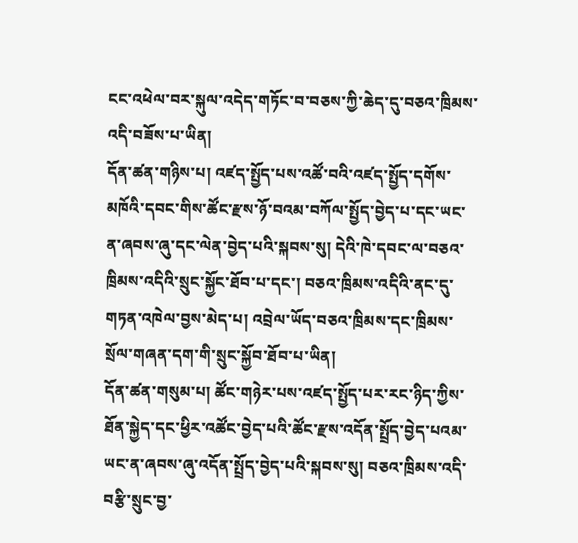ངང་འཕེལ་བར་སྐུལ་འདེད་གཏོང་བ་བཅས་ཀྱི་ཆེད་དུ་བཅའ་ཁྲིམས་འདི་བཟོས་པ་ཡིན།
དོན་ཚན་གཉིས་པ། འཛད་སྤྱོད་པས་འཚོ་བའི་འཛད་སྤྱོད་དགོས་མཁོའི་དབང་གིས་ཚོང་རྫས་ཉོ་བའམ་བཀོལ་སྤྱོད་བྱེད་པ་དང་ཡང་ན་ཞབས་ཞུ་དང་ལེན་བྱེད་པའི་སྐབས་སུ། དེའི་ཁེ་དབང་ལ་བཅའ་ཁྲིམས་འདིའི་སྲུང་སྐྱོང་ཐོབ་པ་དང་། བཅའ་ཁྲིམས་འདིའི་ནང་དུ་གཏན་འཁེལ་བྱས་མེད་པ། འབྲེལ་ཡོད་བཅའ་ཁྲིམས་དང་ཁྲིམས་སྲོལ་གཞན་དག་གི་སྲུང་སྐྱོབ་ཐོབ་པ་ཡིན།
དོན་ཚན་གསུམ་པ། ཚོང་གཉེར་པས་འཛད་སྤྱོད་པར་རང་ཉིད་ཀྱིས་ཐོན་སྐྱེད་དང་ཕྱིར་འཚོང་བྱེད་པའི་ཚོང་རྫས་འདོན་སྤྲོད་བྱེད་པའམ་ཡང་ན་ཞབས་ཞུ་འདོན་སྤྲོད་བྱེད་པའི་སྐབས་སུ། བཅའ་ཁྲིམས་འདི་བརྩི་སྲུང་བྱ་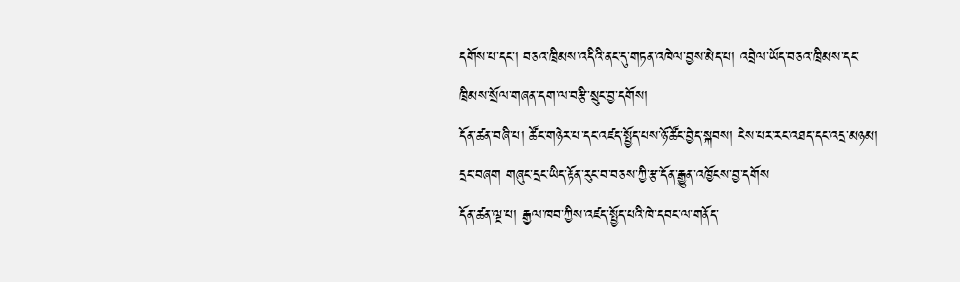དགོས་པ་དང་། བཅའ་ཁྲིམས་འདིའི་ནང་དུ་གཏན་འཁེལ་བྱས་མེད་པ། འབྲེལ་ཡོད་བཅའ་ཁྲིམས་དང་ཁྲིམས་སྲོལ་གཞན་དག་ལ་བརྩི་སྲུང་བྱ་དགོས།
དོན་ཚན་བཞི་པ། ཚོང་གཉེར་པ་དང་འཛད་སྤྱོད་པས་ཉོ་ཚོང་བྱེད་སྐབས། ངེས་པར་རང་འཐད་དང་འདྲ་མཉམ། དྲང་བཞག གཞུང་དྲང་ཡིད་རྟོན་རུང་བ་བཅས་ཀྱི་རྩ་དོན་རྒྱུན་འཁྱོངས་བྱ་དགོས
དོན་ཚན་ལྔ་པ། རྒྱལ་ཁབ་ཀྱིས་འཛད་སྤྱོད་པའི་ཁེ་དབང་ལ་གནོད་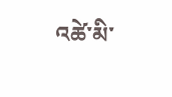འཚེ་མི་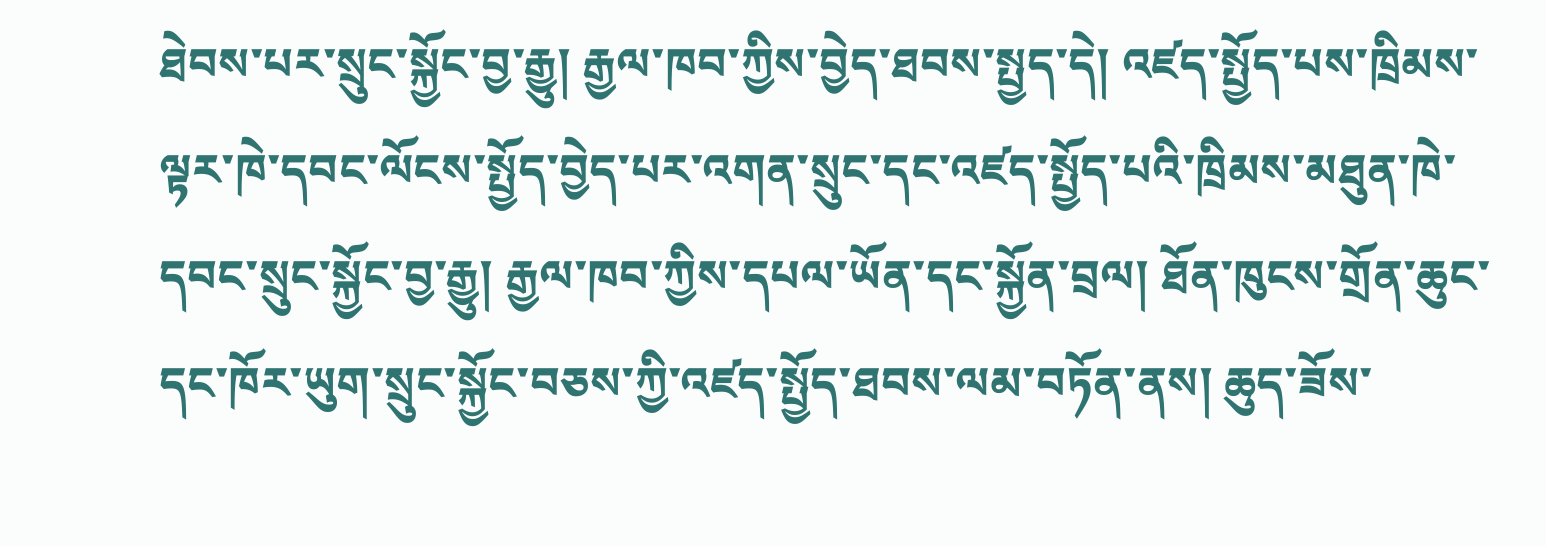ཐེབས་པར་སྲུང་སྐྱོང་བྱ་རྒྱུ། རྒྱལ་ཁབ་ཀྱིས་བྱེད་ཐབས་སྤྱད་དེ། འཛད་སྤྱོད་པས་ཁྲིམས་ལྟར་ཁེ་དབང་ལོངས་སྤྱོད་བྱེད་པར་འགན་སྲུང་དང་འཛད་སྤྱོད་པའི་ཁྲིམས་མཐུན་ཁེ་དབང་སྲུང་སྐྱོང་བྱ་རྒྱུ། རྒྱལ་ཁབ་ཀྱིས་དཔལ་ཡོན་དང་སྐྱོན་བྲལ། ཐོན་ཁུངས་གྲོན་ཆུང་དང་ཁོར་ཡུག་སྲུང་སྐྱོང་བཅས་ཀྱི་འཛད་སྤྱོད་ཐབས་ལམ་བཏོན་ནས། ཆུད་ཟོས་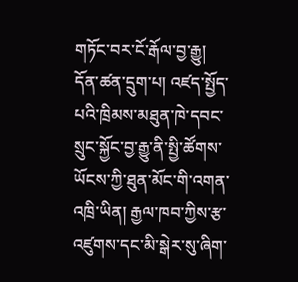གཏོང་བར་ངོ་རྒོལ་བྱ་རྒྱུ།
དོན་ཚན་དྲུག་པ། འཛད་སྤྱོད་པའི་ཁྲིམས་མཐུན་ཁེ་དབང་སྲུང་སྐྱོང་བྱ་རྒྱུ་ནི་སྤྱི་ཚོགས་ཡོངས་ཀྱི་ཐུན་མོང་གི་འགན་འཁྲི་ཡིན། རྒྱལ་ཁབ་ཀྱིས་རྩ་འཛུགས་དང་མི་སྒེར་སུ་ཞིག་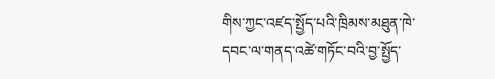གིས་ཀྱང་འཛད་སྤྱོད་པའི་ཁྲིམས་མཐུན་ཁེ་དབང་ལ་གནད་འཚེ་གཏོང་བའི་བྱ་སྤྱོད་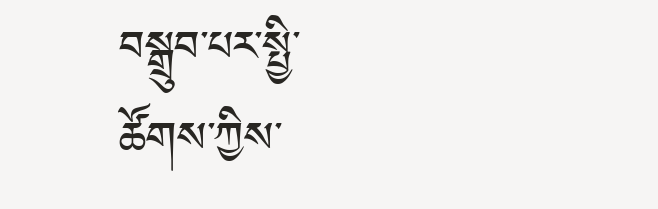བསྒྲུབ་པར་སྤྱི་ཚོགས་ཀྱིས་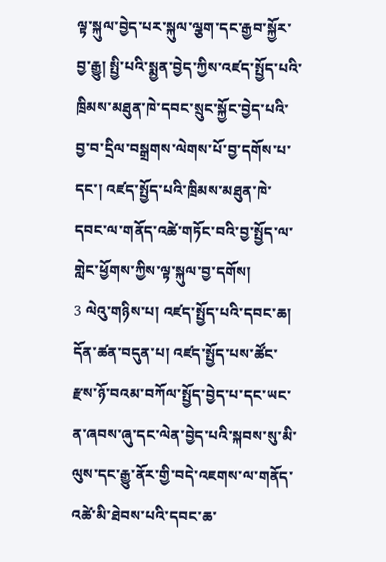ལྟ་སྐུལ་བྱེད་པར་སྐུལ་ལྕག་དང་རྒྱབ་སྐྱོར་བྱ་རྒྱུ། སྤྱི་པའི་སྨྱན་བྱེད་ཀྱིས་འཛད་སྤྱོད་པའི་ཁྲིམས་མཐུན་ཁེ་དབང་སྲུང་སྐྱོང་བྱེད་པའི་བྱ་བ་དྲིལ་བསྒྲགས་ལེགས་པོ་བྱ་དགོས་པ་དང་། འཛད་སྤྱོད་པའི་ཁྲིམས་མཐུན་ཁེ་དབང་ལ་གནོད་འཚེ་གཏོང་བའི་བྱ་སྤྱོད་ལ་གླེང་ཕྱོགས་ཀྱིས་ལྟ་སྐུལ་བྱ་དགོས།
3 ལེའུ་གཉིས་པ། འཛད་སྤྱོད་པའི་དབང་ཆ།
དོན་ཚན་བདུན་པ། འཛད་སྤྱོད་པས་ཚོང་རྫས་ཉོ་བའམ་བཀོལ་སྤྱོད་བྱེད་པ་དང་ཡང་ན་ཞབས་ཞུ་དང་ལེན་བྱེད་པའི་སྐབས་སུ་མི་ལུས་དང་རྒྱུ་ནོར་གྱི་བདེ་འཇགས་ལ་གནོད་འཚེ་མི་ཐེབས་པའི་དབང་ཆ་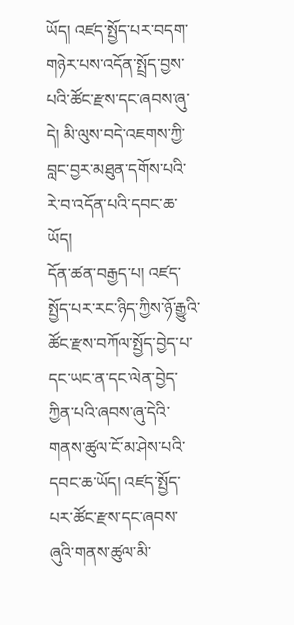ཡོད། འཛད་སྤྱོད་པར་བདག་གཉེར་པས་འདོན་སྤྲོད་བྱས་པའི་ཚོང་རྫས་དང་ཞབས་ཞུ་དེ། མི་ལུས་བདེ་འཇགས་ཀྱི་བླང་བྱར་མཐུན་དགོས་པའི་རེ་བ་འདོན་པའི་དབང་ཆ་ཡོད།
དོན་ཚན་བརྒྱད་པ། འཛད་སྤྱོད་པར་རང་ཉིད་ཀྱིས་ཉོ་རྒྱུའི་ཚོང་རྫས་བཀོལ་སྤྱོད་བྱེད་པ་དང་ཡང་ན་དང་ལེན་བྱེད་ཀྱིན་པའི་ཞབས་ཞུ་དེའི་གནས་ཚུལ་ངོ་མ་ཤེས་པའི་དབང་ཆ་ཡོད། འཛད་སྤྱོད་པར་ཚོང་རྫས་དང་ཞབས་ཞུའི་གནས་ཚུལ་མི་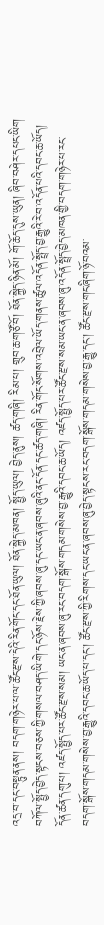འདྲ་བ་དང་བསྟུན་ནས། བདག་གཉེར་པ་ལ་ཚོང་རྫས་དེའི་རིན་གོང་དང་ཐོན་ཡུལ། ཐོན་སྐྱེད་མཁན། སྤྱོད་ཡུལ། བྱེད་ནུས། ཚད་གཞི། རིམ་པ། གྲུབ་ཆ་གཙོ་བོ། ཐོན་སྐྱེད་ཉིན་མོ། གོ་ཆོད་དུས་ཡུན། ཞིབ་བཤེར་དཔང་ཡིག བཀོལ་སྤྱོད་བྱེད་སྟངས་བཅས་ཀྱི་གསལ་བཤད་ཡི་གེ་དང་ཉོས་རྗེས་ཀྱི་ཞབས་ཞུ་དང་ཡང་ན་ཞབས་ཞུའི་ནང་དོན་དང་ཚད་གཞི། རིན་གོང་སོགས་འབྲེལ་ཡོད་གནས་ཚུལ་འདོན་སྤྲོད་བྱ་རྒྱུའི་རེ་བ་འདོན་པའི་དབང་ཆ་ཡོད།
དོན་ཚན་དགུ་པ། འཛད་སྤྱོད་པར་ཚོང་རྫས་སམ། ཡང་ན་ཞབས་ཞུ་རང་བདག་སྒོས་གདམ་གསེས་བྱ་རྒྱུའི་དབང་ཆ་ཡོད། འཛད་སྤྱོད་པར་ཚོང་རྫས་སམ་ཡང་ན་ཞབས་ཞུ་འདོན་སྤྲོད་བྱེད་མཁན་གྱི་བདག་གཉེར་པ་རང་བདག་སྒོས་གདམ་གསེས་བྱ་རྒྱུའི་དབང་ཆ་ཡོད་པ་དང་། ཚོང་རྫས་ཀྱི་རིགས་དང་ཡང་ན་ཞབས་ཞུ་བྱེད་སྟངས་རང་བདག་སྒོས་གདམ་གསེས་བྱ་རྒྱུ་དང་། ཚོང་རྫས་གང་ཞིག་ཉོ་བའམ་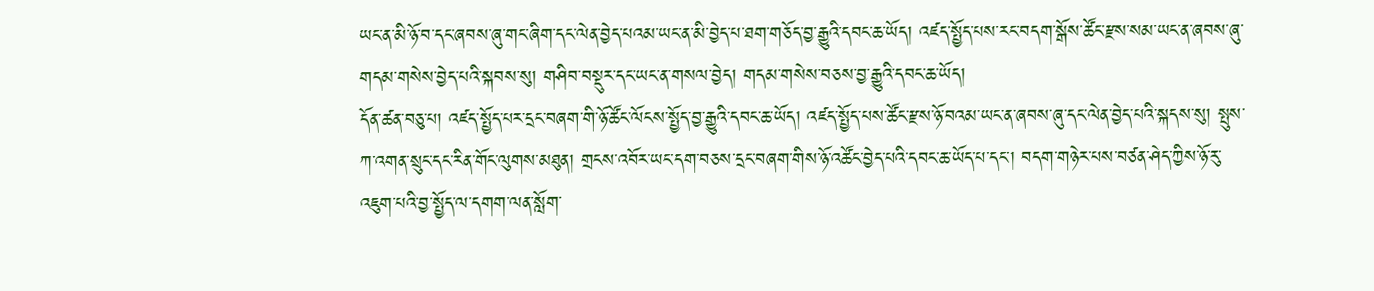ཡང་ན་མི་ཉོ་བ་དང་ཞབས་ཞུ་གང་ཞིག་དང་ལེན་བྱེད་པའམ་ཡང་ན་མི་བྱེད་པ་ཐག་གཅོད་བྱ་རྒྱུའི་དབང་ཆ་ཡོད། འཛད་སྤྱོད་པས་རང་བདག་སྒོས་ཚོང་རྫས་སམ་ཡང་ན་ཞབས་ཞུ་གདམ་གསེས་བྱེད་པའི་སྐབས་སུ། གཤིབ་བསྡུར་དང་ཡང་ན་གསལ་བྱེད། གདམ་གསེས་བཅས་བྱ་རྒྱུའི་དབང་ཆ་ཡོད།
དོན་ཚན་བཅུ་པ། འཛད་སྤྱོད་པར་དྲང་བཞག་གི་ཉོ་ཚོང་ལོངས་སྤྱོད་བྱ་རྒྱུའི་དབང་ཆ་ཡོད། འཛད་སྤྱོད་པས་ཚོང་རྫས་ཉོ་བའམ་ཡང་ན་ཞབས་ཞུ་དང་ལེན་བྱེད་པའི་སྐདས་སུ། སྤུས་ཀ་འགན་སྲུང་དང་རིན་གོང་ལུགས་མཐུན། གྲངས་འབོར་ཡང་དག་བཅས་དྲང་བཞག་གིས་ཉོ་འཚོང་བྱེད་པའི་དབང་ཆ་ཡོད་པ་དང་། བདག་གཉེར་པས་བཙན་ཤེད་ཀྱིས་ཉོ་རུ་འཇུག་པའི་བྱ་སྤྱོད་ལ་དགག་ལན་སློག་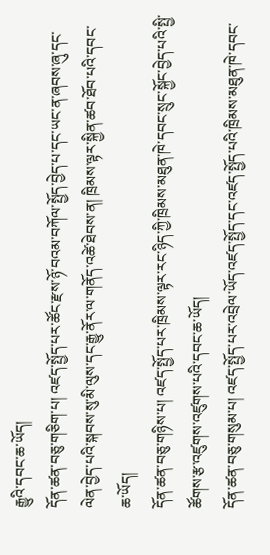རྒྱུའི་དབང་ཆ་ཡོད།
དོན་ཚན་བཅུ་གཅིག་པ། འཛད་སྤྱོད་པར་ཚོང་རྫས་ཉོ་བའམ་བཀོལ་སྤྱོད་བྱེད་པ་དང་ཡང་ན་ཞབས་ཞུ་དང་ལེན་བྱེད་པའི་སྐབས་སུ་མི་ལུས་དང་རྒྱུ་ནོར་ལ་གནོད་འཚེ་ཐེབས་ན། ཁྲིམས་ལྟར་སྐྱིན་ཚབ་ཐོབ་པའི་དབང་ཆ་ཡོད།
དོན་ཚན་བཅུ་གཉིས་པ། འཛད་སྤྱོད་པར་ཁྲིམས་ལྟར་རང་ཉིད་ཀྱི་ཁྲིམས་མཐུན་ཁེ་དབང་སྲུང་སྐྱོང་བྱེད་པའི་སྤྱི་ཚོགས་རྩ་འཛུགས་འཛུགས་པའི་དབང་ཆ་ཡོད།
དོན་ཚན་བཅུ་གསུམ་པ། འཛད་སྤྱོད་པར་འབྲེལ་ཡོད་འཛད་སྤྱོད་དང་འཛད་སྤྱོད་པའི་ཁྲིམས་མཐུན་ཁེ་དབང་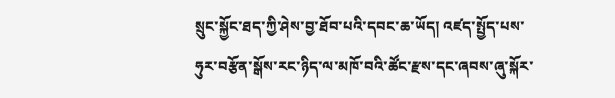སྲུང་སྐྱོང་ཐད་ཀྱི་ཤེས་བྱ་ཐོབ་པའི་དབང་ཆ་ཡོད། འཛད་སྤྱོད་པས་ཧུར་བརྩོན་སྒོས་རང་ཉིད་ལ་མཁོ་བའི་ཚོང་རྫས་དང་ཞབས་ཞུ་སྐོར་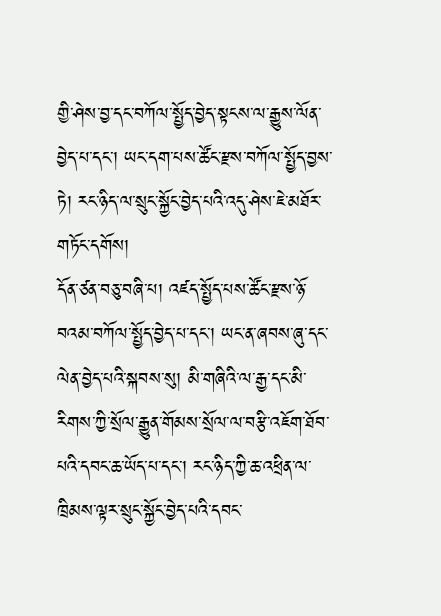གྱི་ཤེས་བྱ་དང་བཀོལ་སྤྱོད་བྱེད་སྟངས་ལ་རྒྱུས་ལོན་བྱེད་པ་དང་། ཡང་དག་པས་ཚོང་རྫས་བཀོལ་སྤྱོད་བྱས་ཏེ། རང་ཉིད་ལ་སྲུང་སྐྱོང་བྱེད་པའི་འདུ་ཤེས་ཇེ་མཐོར་གཏོང་དགོས།
དོན་ཙན་བཅུ་བཞི་པ། འཛད་སྤྱོད་པས་ཚོང་རྫས་ཉོ་བའམ་བཀོལ་སྤྱོད་བྱེད་པ་དང་། ཡང་ན་ཞབས་ཞུ་དང་ལེན་བྱེད་པའི་སྐབས་སུ། མི་གཞིའི་ལ་རྒྱ་དང་མི་རིགས་ཀྱི་སྲོལ་རྒྱུན་གོམས་སྲོལ་ལ་བརྩི་འཇོག་ཐོབ་པའི་དབང་ཆ་ཡོད་པ་དང་། རང་ཉིད་ཀྱི་ཆ་འཕྲིན་ལ་ཁྲིམས་ལྟར་སྲུང་སྐྱོང་བྱེད་པའི་དབང་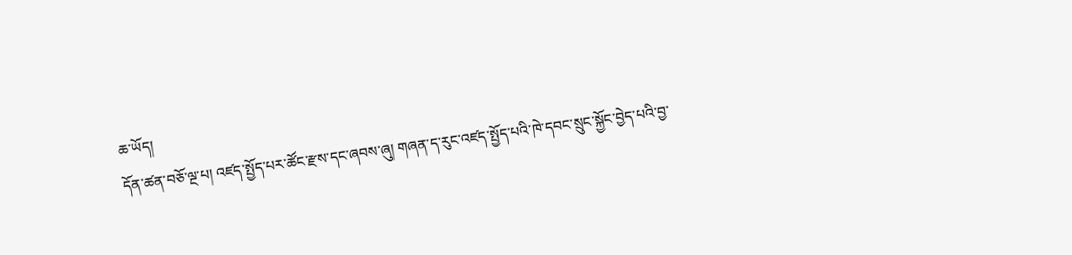ཆ་ཡོད།
དོན་ཚན་བཅོ་ལྔ་པ། འཛད་སྤྱོད་པར་ཚོང་རྫས་དང་ཞབས་ཞུ། གཞན་ད་རུང་འཛད་སྤྱོད་པའི་ཁེ་དབང་སྲུང་སྐྱོང་བྱེད་པའི་བྱ་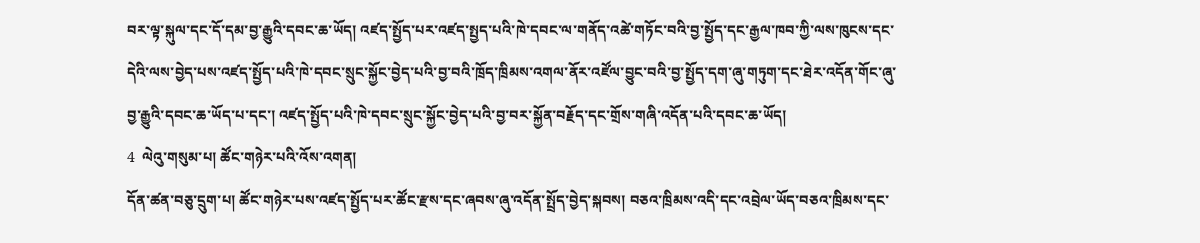བར་ལྟ་སྐུལ་དང་དོ་དམ་བྱ་རྒྱུའི་དབང་ཆ་ཡོད། འཛད་སྤྱོད་པར་འཛད་སྤྱད་པའི་ཁེ་དབང་ལ་གནོད་འཚེ་གཏོང་བའི་བྱ་སྤྱོད་དང་རྒྱལ་ཁབ་ཀྱི་ལས་ཁུངས་དང་དེའི་ལས་བྱེད་པས་འཛད་སྤྱོད་པའི་ཁེ་དབང་སྲུང་སྐྱོང་བྱེད་པའི་བྱ་བའི་ཁྲོད་ཁྲིམས་འགལ་ནོར་འཛོལ་བྱུང་བའི་བྱ་སྤྱོད་དག་ཞུ་གཏུག་དང་ཐེར་འདོན་གོང་ཞུ་བྱ་རྒྱུའི་དབང་ཆ་ཡོད་པ་དང་། འཛད་སྤྱོད་པའི་ཁེ་དབང་སྲུང་སྐྱོང་བྱེད་པའི་བྱ་བར་སྐྱོན་བརྗོད་དང་གྲོས་གཞི་འདོན་པའི་དབང་ཆ་ཡོད།
4  ལེའུ་གསུམ་པ། ཚོང་གཉེར་པའི་འོས་འགན།
དོན་ཚན་བཅུ་དྲུག་པ། ཚོང་གཉེར་པས་འཛད་སྤྱོད་པར་ཚོང་རྫས་དང་ཞབས་ཞུ་འདོན་སྤྲོད་བྱེད་སྐབས། བཅའ་ཁྲིམས་འདི་དང་འབྲེལ་ཡོད་བཅའ་ཁྲིམས་དང་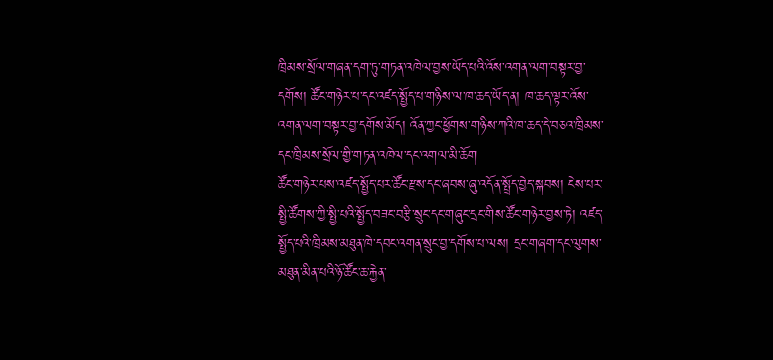ཁྲིམས་སྲོལ་གཞན་དག་ཏུ་གཏན་འཁེལ་བྱས་ཡོད་པའི་འོས་འགན་ལག་བསྟར་བྱ་དགོས། ཚོང་གཉེར་པ་དང་འཛད་སྤྱོད་པ་གཉིས་ལ་ཁ་ཆད་ཡོད་ན། ཁ་ཆད་ལྟར་འོས་འགན་ལག་བསྟར་བྱ་དགོས་མོད། འོན་ཀྱང་ཕྱོགས་གཉིས་ཀའི་ཁ་ཆད་དེ་བཅའ་ཁྲིམས་དང་ཁྲིམས་སྲོལ་གྱི་གཏན་འཁེལ་དང་འགལ་མི་ཆོག
ཚོང་གཉེར་པས་འཛད་སྤྱོད་པར་ཚོང་རྫས་དང་ཞབས་ཞུ་འདོན་སྤྲོད་བྱེད་སྐབས། ངེས་པར་སྤྱི་ཚོགས་ཀྱི་སྤྱི་པའི་སྤྱོད་བཟང་བརྩི་སྲུང་དང་གཞུང་དྲང་གིས་ཚོང་གཉེར་བྱས་ཏེ། འཛད་སྤྱོད་པའི་ཁྲིམས་མཐུན་ཁེ་དབང་འགན་སྲུང་བྱ་དགོས་པ་ལས། དྲང་གཞག་དང་ལུགས་མཐུན་མིན་པའི་ཉོ་ཚོང་ཆ་རྐྱེན་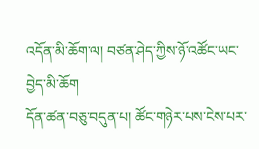འདོན་མི་ཆོག་ལ། བཙན་ཤེད་ཀྱིས་ཉོ་འཚོང་ཡང་བྱེད་མི་ཆོག
དོན་ཚན་བཅུ་བདུན་པ། ཚོང་གཉེར་པས་ངེས་པར་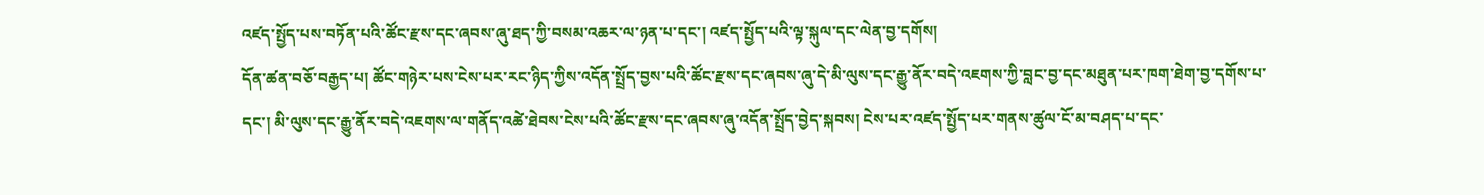འཛད་སྤྱོད་པས་བཏོན་པའི་ཚོང་རྫས་དང་ཞབས་ཞུ་ཐད་ཀྱི་བསམ་འཆར་ལ་ཉན་པ་དང་། འཛད་སྤྱོད་པའི་ལྟ་སྐུལ་དང་ལེན་བྱ་དགོས།
དོན་ཚན་བཅོ་བརྒྱད་པ། ཚོང་གཉེར་པས་ངེས་པར་རང་ཉིད་ཀྱིས་འདོན་སྤྲོད་བྱས་པའི་ཚོང་རྫས་དང་ཞབས་ཞུ་དེ་མི་ལུས་དང་རྒྱུ་ནོར་བདེ་འཇགས་ཀྱི་བླང་བྱ་དང་མཐུན་པར་ཁག་ཐེག་བྱ་དགོས་པ་དང་། མི་ལུས་དང་རྒྱུ་ནོར་བདེ་འཇགས་ལ་གནོད་འཚེ་ཐེབས་ངེས་པའི་ཚོང་རྫས་དང་ཞབས་ཞུ་འདོན་སྤྲོད་བྱེད་སྐབས། ངེས་པར་འཛད་སྤྱོད་པར་གནས་ཚུལ་ངོ་མ་བཤད་པ་དང་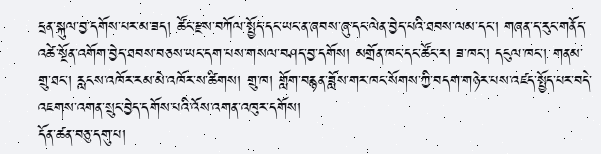དྲན་སྐུལ་བྱ་དགོས་པར་མ་ཟད། ཚོང་རྫས་བཀོལ་སྤྱོད་དང་ཡང་ན་ཞབས་ཞུ་དང་ལེན་བྱེད་པའི་ཐབས་ལམ་དང་། གཞན་ད་རུང་གནོད་འཚེ་སྔོན་འགོག་བྱེད་ཐབས་བཅས་ཡང་དག་པས་གསལ་བཤད་བྱ་དགོས། མགྲོན་ཁང་དང་ཚོང་ར། ཟ་ཁང་། དངུལ་ཁང་། གནམ་གྲུ་ཐང་། རླངས་འཁོར་རམ་མེ་འཁོར་ས་ཚིགས། གྲུ་ཁ། གློག་བརྙན་ཟློས་གར་ཁང་སོགས་ཀྱི་བདག་གཉེར་པས་འཛད་སྤྱོད་པར་བདེ་འཇགས་འགན་སྲུང་བྱེད་དགོས་པའི་འོས་འགན་འཁུར་དགོས།
དོན་ཚན་བཅུ་དགུ་པ།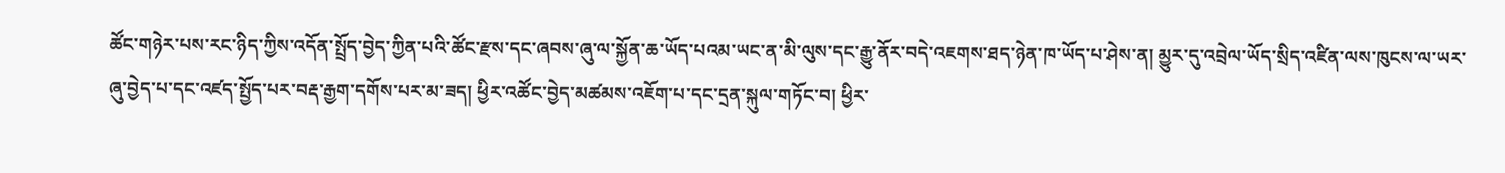ཚོང་གཉེར་པས་རང་ཉིད་ཀྱིས་འདོན་སྤྲོད་བྱེད་ཀྱིན་པའི་ཚོང་རྫས་དང་ཞབས་ཞུ་ལ་སྐྱོན་ཆ་ཡོད་པའམ་ཡང་ན་མི་ལུས་དང་རྒྱུ་ནོར་བདེ་འཇགས་ཐད་ཉེན་ཁ་ཡོད་པ་ཤེས་ན། མྱུར་དུ་འབྲེལ་ཡོད་སྲིད་འཛིན་ལས་ཁུངས་ལ་ཡར་ཞུ་བྱེད་པ་དང་འཛད་སྤྱོད་པར་བརྡ་རྒྱག་དགོས་པར་མ་ཟད། ཕྱིར་འཚོང་བྱེད་མཚམས་འཇོག་པ་དང་དྲན་སྐུལ་གཏོང་བ། ཕྱིར་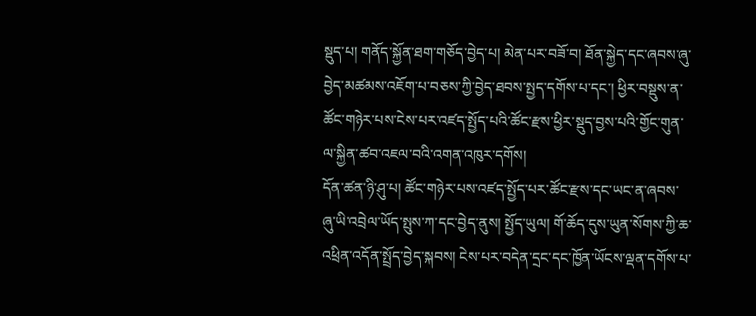སྡུད་པ། གནོད་སྐྱོན་ཐག་གཅོད་བྱེད་པ། མེན་པར་བཟོ་བ། ཐོན་སྐྱེད་དང་ཞབས་ཞུ་བྱེད་མཚམས་འཇོག་པ་བཅས་ཀྱི་བྱེད་ཐབས་སྤྱད་དགོས་པ་དང་། ཕྱིར་བསྡུས་ན་ཚོང་གཉེར་པས་ངེས་པར་འཛད་སྤྱོད་པའི་ཚོང་རྫས་ཕྱིར་སྡུད་བྱས་པའི་གྱོང་གུན་ལ་སྐྱིན་ཚབ་འཇལ་བའི་འགན་འཁུར་དགོས།
དོན་ཚན་ཉི་ཤུ་པ། ཚོང་གཉེར་པས་འཛད་སྤྱོད་པར་ཚོང་རྫས་དང་ཡང་ན་ཞབས་ཞུ་ཡི་འབྲེལ་ཡོད་སྤུས་ཀ་དང་བྱེད་ནུས། སྤྱོད་ཡུལ། གོ་ཆོད་དུས་ཡུན་སོགས་ཀྱི་ཆ་འཕྲིན་འདོན་སྤྲོད་བྱེད་སྐབས། ངེས་པར་བདེན་དྲང་དང་ཁྱོན་ཡོངས་ལྡན་དགོས་པ་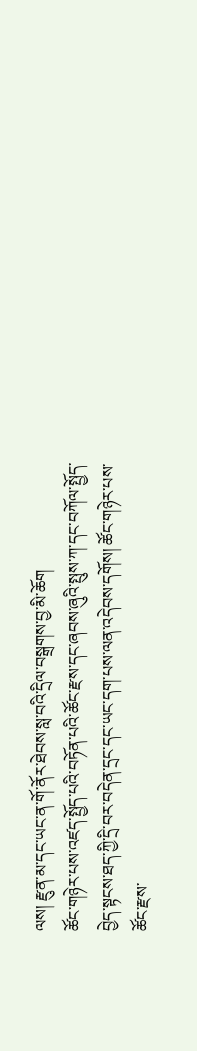ལས། རྫུན་མ་དང་ཡང་ན་གོ་ནོར་ཐེབས་སླ་བའི་དྲིལ་བསྒྲགས་བྱ་མི་ཆོག
ཚོང་གཉེར་པས་འཛད་སྤྱོད་པའི་བཏོན་པའི་ཚོང་རྫས་དང་ཞབས་ཞུའི་སྤུས་ཀ་དང་བཀོལ་སྤྱོད་བྱེད་སྟངས་ཐད་ཀྱི་དྲི་བར་བདེན་དྲང་དང་ཡང་དག་པས་ལན་འདེབས་དགོས། ཚོང་གཉེར་པས་ཚོང་རྫས་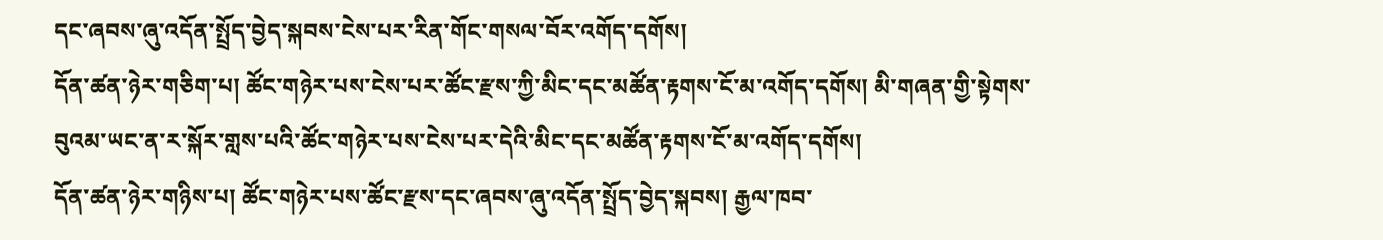དང་ཞབས་ཞུ་འདོན་སྤྲོད་བྱེད་སྐབས་ངེས་པར་རིན་གོང་གསལ་བོར་འགོད་དགོས།
དོན་ཚན་ཉེར་གཅིག་པ། ཚོང་གཉེར་པས་ངེས་པར་ཚོང་རྫས་ཀྱི་མིང་དང་མཚོན་རྟགས་ངོ་མ་འགོད་དགོས། མི་གཞན་གྱི་སྟེགས་བུའམ་ཡང་ན་ར་སྐོར་གླས་པའི་ཚོང་གཉེར་པས་ངེས་པར་དེའི་མིང་དང་མཚོན་རྟགས་ངོ་མ་འགོད་དགོས།
དོན་ཚན་ཉེར་གཉིས་པ། ཚོང་གཉེར་པས་ཚོང་རྫས་དང་ཞབས་ཞུ་འདོན་སྤྲོད་བྱེད་སྐབས། རྒྱལ་ཁབ་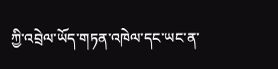ཀྱི་འབྲེལ་ཡོད་གཏན་འཁེལ་དང་ཡང་ན་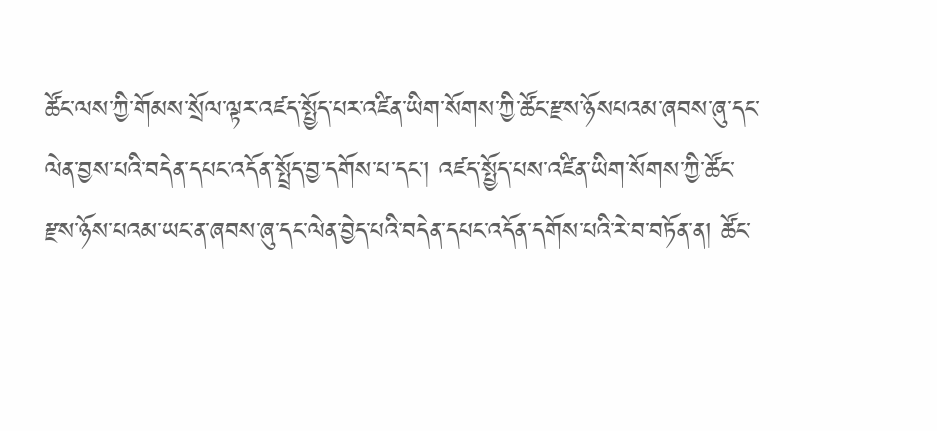ཚོང་ལས་ཀྱི་གོམས་སྲོལ་ལྟར་འཛད་སྤྱོད་པར་འཛིན་ཡིག་སོགས་ཀྱི་ཚོང་རྫས་ཉོསཔའམ་ཞབས་ཞུ་དང་ལེན་བྱས་པའི་བདེན་དཔང་འདོན་སྤྲོད་བྱ་དགོས་པ་དང་། འཛད་སྤྱོད་པས་འཛིན་ཡིག་སོགས་ཀྱི་ཚོང་རྫས་ཉོས་པའམ་ཡང་ན་ཞབས་ཞུ་དང་ལེན་བྱེད་པའི་བདེན་དཔང་འདོན་དགོས་པའི་རེ་བ་བཏོན་ན། ཚོང་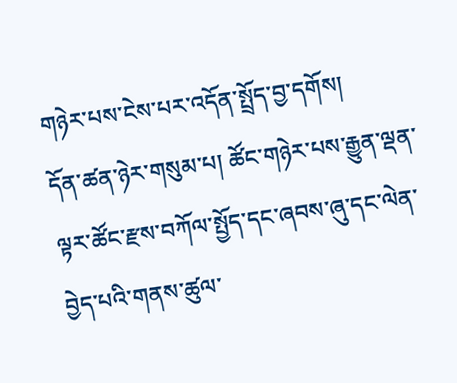གཉེར་པས་ངེས་པར་འདོན་སྤྲོད་བྱ་དགོས།
དོན་ཚན་ཉེར་གསུམ་པ། ཚོང་གཉེར་པས་རྒྱུན་ལྡན་ལྟར་ཚོང་རྫས་བཀོལ་སྤྱོད་དང་ཞབས་ཞུ་དང་ལེན་བྱེད་པའི་གནས་ཚུལ་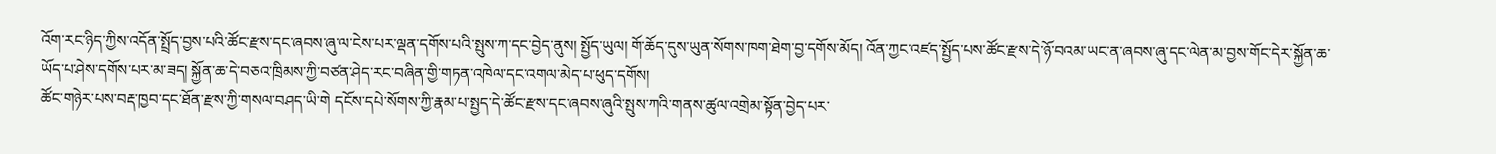འོག་རང་ཉིད་ཀྱིས་འདོན་སྤྲོད་བྱས་པའི་ཚོང་རྫས་དང་ཞབས་ཞུ་ལ་ངེས་པར་ལྡན་དགོས་པའི་སྤུས་ཀ་དང་བྱེད་ནུས། སྤྱོད་ཡུལ། གོ་ཆོད་དུས་ཡུན་སོགས་ཁག་ཐེག་བྱ་དགོས་མོད། འོན་ཀྱང་འཛད་སྤྱོད་པས་ཚོང་རྫས་དེ་ཉོ་བའམ་ཡང་ན་ཞབས་ཞུ་དང་ལེན་མ་བྱས་གོང་དེར་སྐྱོན་ཆ་ཡོད་པ་ཤེས་དགོས་པར་མ་ཟད། སྐྱོན་ཆ་དེ་བཅའ་ཁྲིམས་ཀྱི་བཙན་ཤེད་རང་བཞིན་གྱི་གཏན་འཁེལ་དང་འགལ་མེད་པ་ཕུད་དགོས།
ཚོང་གཉེར་པས་བརྡ་ཁྱབ་དང་ཐོན་རྫས་ཀྱི་གསལ་བཤད་ཡི་གེ དངོས་དཔེ་སོགས་ཀྱི་རྣམ་པ་སྤྱད་དེ་ཚོང་རྫས་དང་ཞབས་ཞུའི་སྤུས་ཀའི་གནས་ཚུལ་འགྲེམ་སྟོན་བྱེད་པར་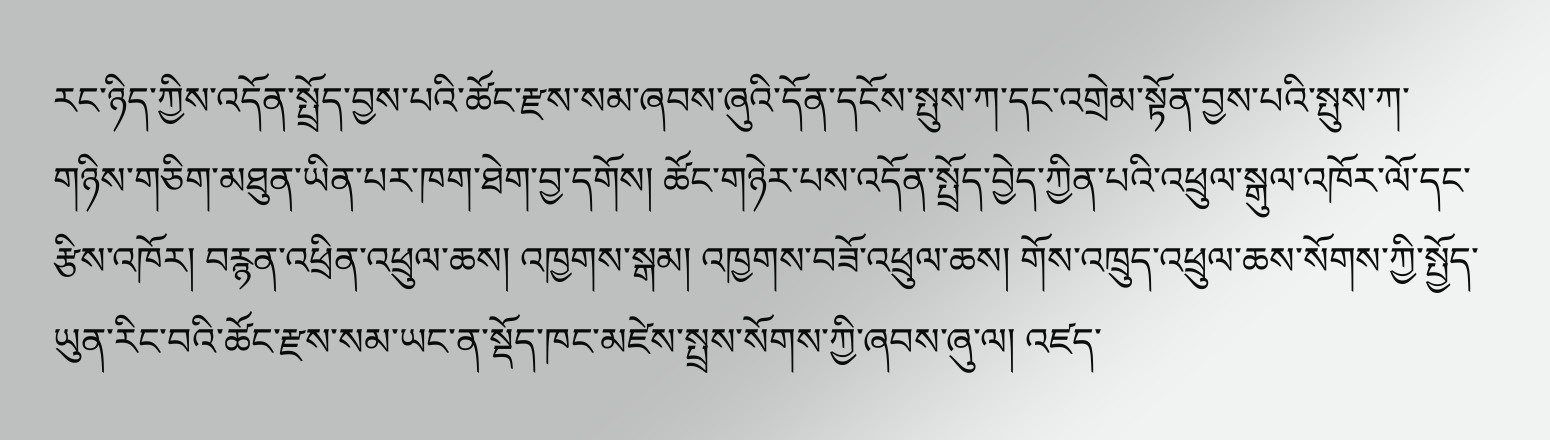རང་ཉིད་ཀྱིས་འདོན་སྤྲོད་བྱས་པའི་ཚོང་རྫས་སམ་ཞབས་ཞུའི་དོན་དངོས་སྤུས་ཀ་དང་འགྲེམ་སྟོན་བྱས་པའི་སྤུས་ཀ་གཉིས་གཅིག་མཐུན་ཡིན་པར་ཁག་ཐེག་བྱ་དགོས། ཚོང་གཉེར་པས་འདོན་སྤྲོད་བྱེད་ཀྱིན་པའི་འཕྲུལ་སྒུལ་འཁོར་ལོ་དང་རྩིས་འཁོར། བརྙན་འཕྲིན་འཕྲུལ་ཆས། འཁྱགས་སྒམ། འཁྱགས་བཟོ་འཕྲུལ་ཆས། གོས་འཁྲུད་འཕྲུལ་ཆས་སོགས་ཀྱི་སྤྱོད་ཡུན་རིང་བའི་ཚོང་རྫས་སམ་ཡང་ན་སྡོད་ཁང་མཛེས་སྤྲས་སོགས་ཀྱི་ཞབས་ཞུ་ལ། འཛད་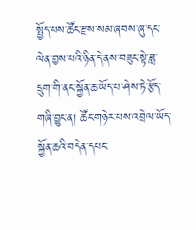སྤྱོད་པས་ཚོང་རྫས་སམ་ཞབས་ཞུ་དང་ལེན་བྱས་པའི་ཉིན་དེ་ནས་བཟུང་སྟེ་ཟླ་དྲུག་གི་ནང་སྐྱོན་ཆ་ཡོད་པ་ཤེས་ཏེ་རྩོད་གཞི་བྱུང་ན། ཚོང་གཉེར་པས་འབྲེལ་ཡོད་སྐྱོན་ཆའི་བདེན་དཔང་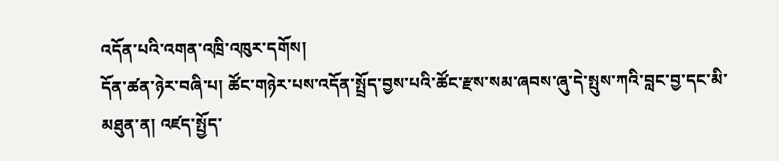འདོན་པའི་འགན་འཁྲི་འཁུར་དགོས།
དོན་ཚན་ཉེར་བཞི་པ། ཚོང་གཉེར་པས་འདོན་སྤྲོད་བྱས་པའི་ཚོང་རྫས་སམ་ཞབས་ཞུ་དེ་སྤུས་ཀའི་བླང་བྱ་དང་མི་མཐུན་ན། འཛད་སྤྱོད་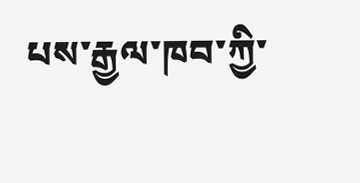པས་རྒྱལ་ཁབ་ཀྱི་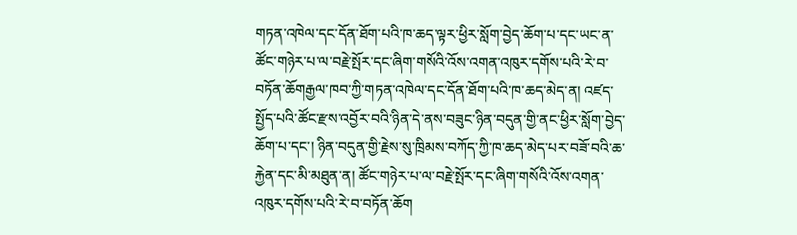གཏན་འཁེལ་དང་དོན་ཐོག་པའི་ཁ་ཆད་ལྟར་ཕྱིར་སློག་བྱེད་ཆོག་པ་དང་ཡང་ན་ཚོང་གཉེར་པ་ལ་བརྗེ་སྤོར་དང་ཞིག་གསོའི་འོས་འགན་འཁུར་དགོས་པའི་རེ་བ་བཏོན་ཆོགརྒྱལ་ཁབ་ཀྱི་གཏན་འཁེལ་དང་དོན་ཐོག་པའི་ཁ་ཆད་མེད་ན། འཛད་སྤྱོད་པའི་ཚོང་རྫས་འབྱོར་བའི་ཉིན་དེ་ནས་བཟུང་ཉིན་བདུན་གྱི་ནང་ཕྱིར་སློག་བྱེད་ཆོག་པ་དང་། ཉིན་བདུན་གྱི་རྗེས་སུ་ཁྲིམས་བཀོད་ཀྱི་ཁ་ཆད་མེད་པར་བཟོ་བའི་ཆ་རྐྱེན་དང་མི་མཐུན་ན། ཚོང་གཉེར་པ་ལ་བརྗེ་སྤོར་དང་ཞིག་གསོའི་འོས་འགན་འཁུར་དགོས་པའི་རེ་བ་བཏོན་ཆོག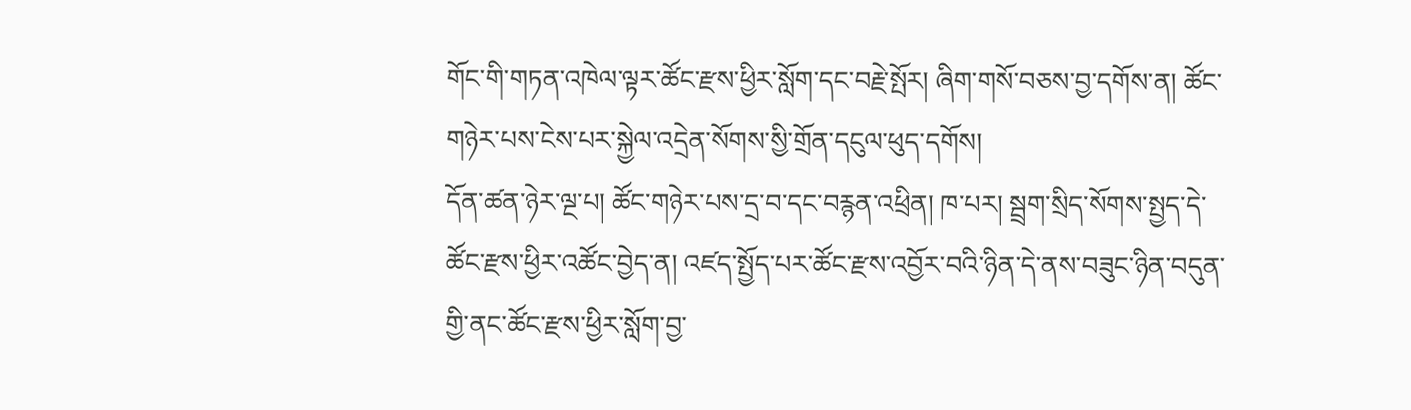གོང་གི་གཏན་འཁེལ་ལྟར་ཚོང་རྫས་ཕྱིར་སློག་དང་བརྗེ་སྤོར། ཞིག་གསོ་བཅས་བྱ་དགོས་ན། ཚོང་གཉེར་པས་ངེས་པར་སྐྱེལ་འདྲེན་སོགས་སྱི་གྲོན་དངུལ་ཕུད་དགོས།
དོན་ཚན་ཉེར་ལྔ་པ། ཚོང་གཉེར་པས་དྲ་བ་དང་བརྙན་འཕྲིན། ཁ་པར། སྦྲག་སྲིད་སོགས་སྤྱད་དེ་ཚོང་རྫས་ཕྱིར་འཚོང་བྱེད་ན། འཛད་སྤྱོད་པར་ཚོང་རྫས་འབྱོར་བའི་ཉིན་དེ་ནས་བཟུང་ཉིན་བདུན་གྱི་ནང་ཚོང་རྫས་ཕྱིར་སློག་བྱ་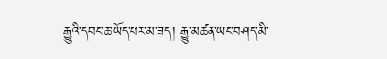རྒྱུའི་དབང་ཆ་ཡོད་པར་མ་ཟད། རྒྱུ་མཚན་ཡང་བཤད་མི་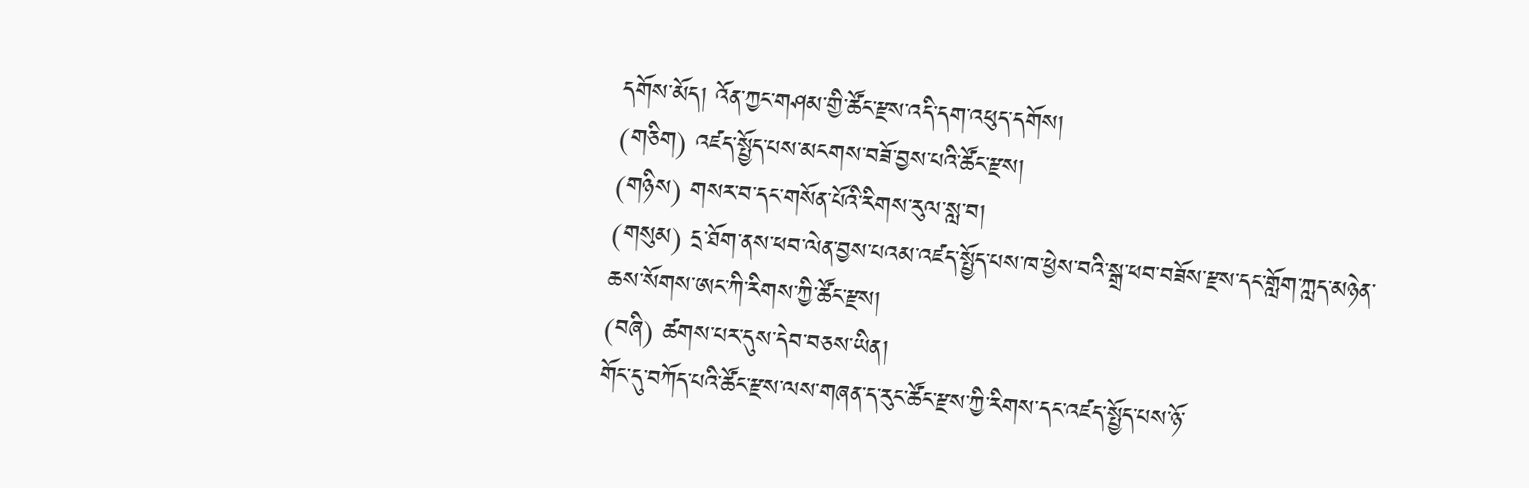དགོས་མོད། འོན་ཀྱང་གཤམ་གྱི་ཚོང་རྫས་འདི་དག་འཕུད་དགོས།
(གཅིག) འཛད་སྤྱོད་པས་མངགས་བཟོ་བྱས་པའི་ཚོང་རྫས།
(གཉིས) གསར་བ་དང་གསོན་པོའི་རིགས་རུལ་སླ་བ།
(གསུམ) དྲ་ཐོག་ནས་ཕབ་ལེན་བྱས་པའམ་འཛད་སྤྱོད་པས་ཁ་ཕྱེས་བའི་སྒྲ་ཕབ་བཟོས་རྫས་དང་གློག་ཀླད་མཉེན་ཆས་སོགས་ཨང་ཀི་རིགས་ཀྱི་ཚོང་རྫས།
(བཞི) ཚགས་པར་དུས་དེབ་བཅས་ཡིན།
གོང་དུ་བཀོད་པའི་ཚོང་རྫས་ལས་གཞན་ད་རུང་ཚོང་རྫས་ཀྱི་རིགས་དང་འཛད་སྤྱོད་པས་ཉོ་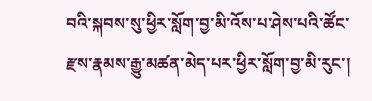བའི་སྐབས་སུ་ཕྱིར་སློག་བྱ་མི་འོས་པ་ཤེས་པའི་ཚོང་རྫས་རྣམས་རྒྱུ་མཚན་མེད་པར་ཕྱིར་སློག་བྱ་མི་རུང་།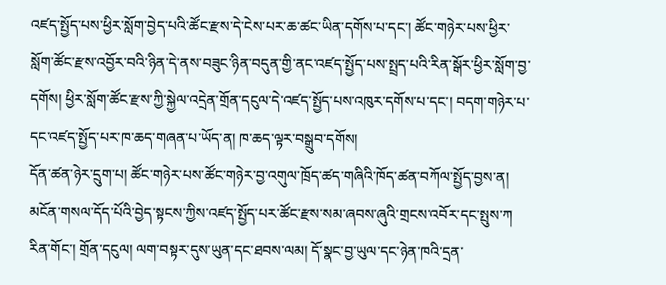འཛད་སྤྱོད་པས་ཕྱིར་སློག་བྱེད་པའི་ཚོང་རྫས་དེ་ངེས་པར་ཆ་ཚང་ཡིན་དགོས་པ་དང་། ཚོང་གཉེར་པས་ཕྱིར་སློག་ཚོང་རྫས་འབྱོར་བའི་ཉིན་དེ་ནས་བཟུང་ཉིན་བདུན་གྱི་ནང་འཛད་སྤྱོད་པས་སྤྲད་པའི་རིན་སྒོར་ཕྱིར་སློག་བྱ་དགོས། ཕྱིར་སློག་ཚོང་རྫས་ཀྱི་སྐྱེལ་འདྲེན་གྲོན་དངུལ་དེ་འཛད་སྤྱོད་པས་འཁུར་དགོས་པ་དང་། བདག་གཉེར་པ་དང་འཛད་སྤྱོད་པར་ཁ་ཆད་གཞན་པ་ཡོད་ན། ཁ་ཆད་ལྟར་བསྒྲུབ་དགོས།
དོན་ཚན་ཉེར་དྲུག་པ། ཚོང་གཉེར་པས་ཚོང་གཉེར་བྱ་འགུལ་ཁྲོད་ཚད་གཞིའི་ཁོད་ཚན་བཀོལ་སྤྱོད་བྱས་ན། མངོན་གསལ་དོད་པོའི་བྱེད་སྟངས་ཀྱིས་འཛད་སྤྱོད་པར་ཚོང་རྫས་སམ་ཞབས་ཞུའི་གྲངས་འབོར་དང་སྤུས་ཀ རིན་གོང་། གྲོན་དངུལ། ལག་བསྟར་དུས་ཡུན་དང་ཐབས་ལམ། དོ་སྣང་བྱ་ཡུལ་དང་ཉེན་ཁའི་དྲན་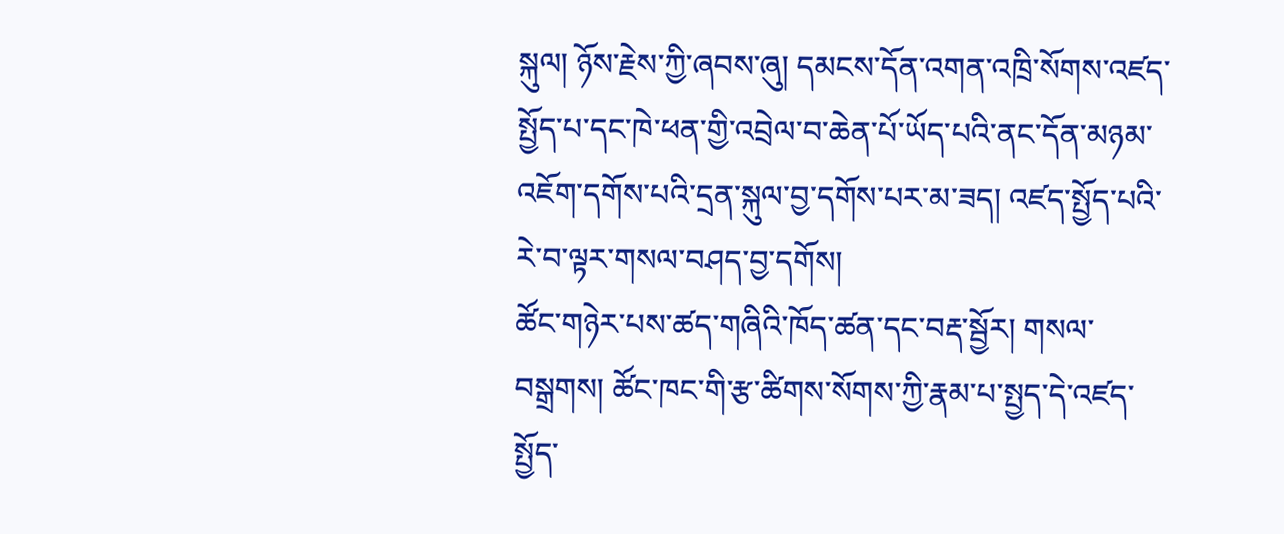སྐུལ། ཉོས་རྗེས་ཀྱི་ཞབས་ཞུ། དམངས་དོན་འགན་འཁྲི་སོགས་འཛད་སྤྱོད་པ་དང་ཁེ་ཕན་གྱི་འབྲེལ་བ་ཆེན་པོ་ཡོད་པའི་ནང་དོན་མཉམ་འཇོག་དགོས་པའི་དྲན་སྐུལ་བྱ་དགོས་པར་མ་ཟད། འཛད་སྤྱོད་པའི་རེ་བ་ལྟར་གསལ་བཤད་བྱ་དགོས།
ཚོང་གཉེར་པས་ཚད་གཞིའི་ཁོད་ཚན་དང་བརྡ་སྦྱོར། གསལ་བསྒྲགས། ཚོང་ཁང་གི་རྩ་ཚིགས་སོགས་ཀྱི་རྣམ་པ་སྤྱད་དེ་འཛད་སྤྱོད་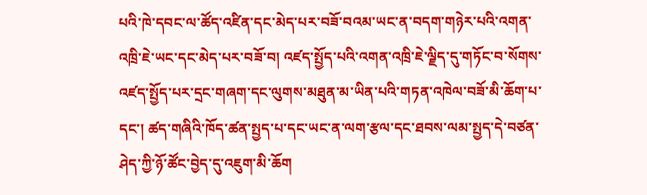པའི་ཁེ་དབང་ལ་ཚོད་འཛིན་དང་མེད་པར་བཟོ་བའམ་ཡང་ན་བདག་གཉེར་པའི་འགན་འཁྲི་ཇེ་ཡང་དང་མེད་པར་བཟོ་བ། འཛད་སྤྱོད་པའི་འགན་འཁྲི་ཇེ་ལྗིད་དུ་གཏོང་བ་སོགས་འཛད་སྤྱོད་པར་དྲང་གཞག་དང་ལུགས་མཐུན་མ་ཡིན་པའི་གཏན་འཁེལ་བཟོ་མི་ཆོག་པ་དང་། ཚད་གཞིའི་ཁོད་ཚན་སྤྱད་པ་དང་ཡང་ན་ལག་རྩལ་དང་ཐབས་ལམ་སྤྱད་དེ་བཙན་ཤེད་ཀྱི་ཉོ་ཚོང་བྱེད་དུ་འཇུག་མི་ཆོག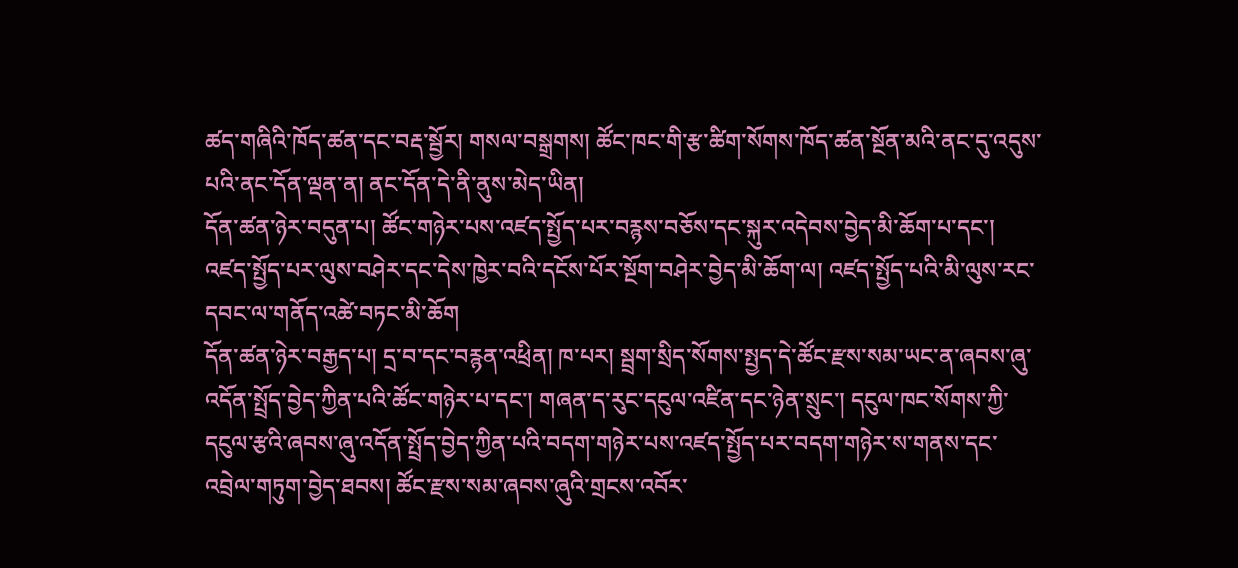ཚད་གཞིའི་ཁོད་ཚན་དང་བརྡ་སྦྱོར། གསལ་བསྒྲགས། ཚོང་ཁང་གི་རྩ་ཚིག་སོགས་ཁོད་ཚན་སྔོན་མའི་ནང་དུ་འདུས་པའི་ནང་དོན་ལྡན་ན། ནང་དོན་དེ་ནི་ནུས་མེད་ཡིན།
དོན་ཚན་ཉེར་བདུན་པ། ཚོང་གཉེར་པས་འཛད་སྤྱོད་པར་བརྙས་བཅོས་དང་སྐུར་འདེབས་བྱེད་མི་ཆོག་པ་དང་། འཛད་སྤྱོད་པར་ལུས་བཤེར་དང་དེས་ཁྱེར་བའི་དངོས་པོར་སྔོག་བཤེར་བྱེད་མི་ཆོག་ལ། འཛད་སྤྱོད་པའི་མི་ལུས་རང་དབང་ལ་གནོད་འཚེ་བཏང་མི་ཆོག
དོན་ཚན་ཉེར་བརྒྱད་པ། དྲ་བ་དང་བརྙན་འཕྲིན། ཁ་པར། སྦྲག་སྲིད་སོགས་སྤྱད་དེ་ཚོང་རྫས་སམ་ཡང་ན་ཞབས་ཞུ་འདོན་སྤྲོད་བྱེད་ཀྱིན་པའི་ཚོང་གཉེར་པ་དང་། གཞན་ད་རུང་དངུལ་འཛིན་དང་ཉེན་སྲུང་། དངུལ་ཁང་སོགས་ཀྱི་དངུལ་རྩའི་ཞབས་ཞུ་འདོན་སྤྲོད་བྱེད་ཀྱིན་པའི་བདག་གཉེར་པས་འཛད་སྤྱོད་པར་བདག་གཉེར་ས་གནས་དང་འབྲེལ་གཏུག་བྱེད་ཐབས། ཚོང་རྫས་སམ་ཞབས་ཞུའི་གྲངས་འབོར་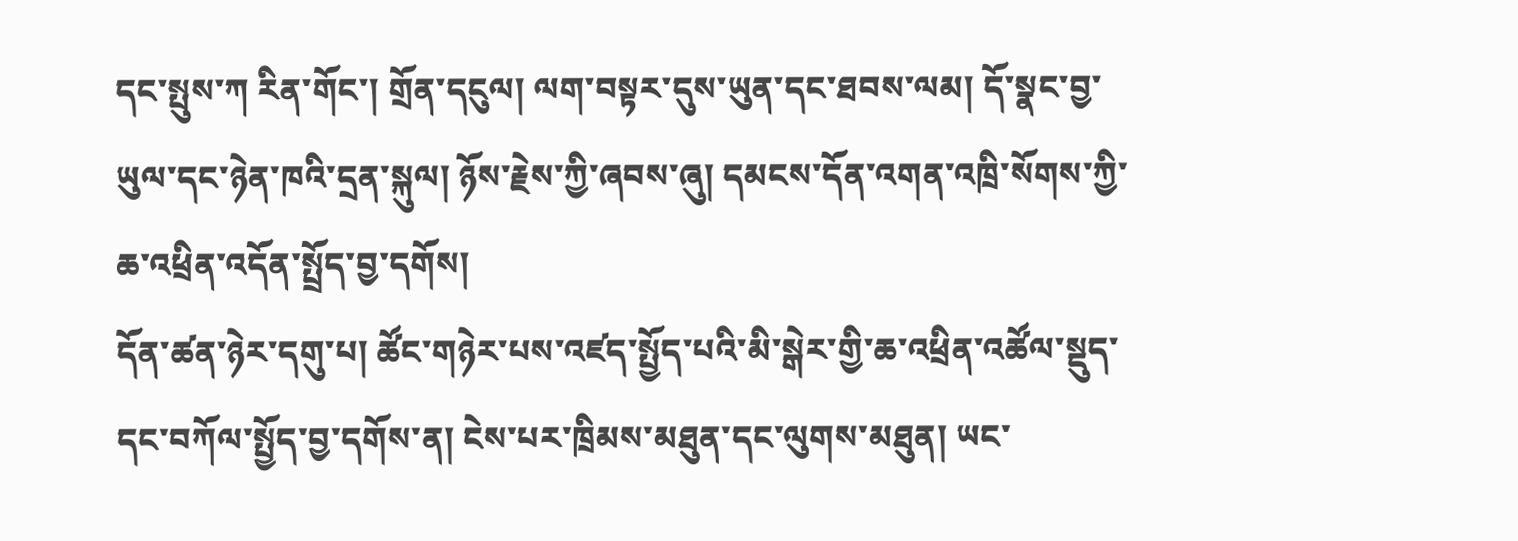དང་སྤུས་ཀ རིན་གོང་། གྲོན་དངུལ། ལག་བསྟར་དུས་ཡུན་དང་ཐབས་ལམ། དོ་སྣང་བྱ་ཡུལ་དང་ཉེན་ཁའི་དྲན་སྐུལ། ཉོས་རྗེས་ཀྱི་ཞབས་ཞུ། དམངས་དོན་འགན་འཁྲི་སོགས་ཀྱི་ཆ་འཕྲིན་འདོན་སྤྲོད་བྱ་དགོས།
དོན་ཚན་ཉེར་དགུ་པ། ཚོང་གཉེར་པས་འཛད་སྤྱོད་པའི་མི་སྒེར་གྱི་ཆ་འཕྲིན་འཚོལ་སྡུད་དང་བཀོལ་སྤྱོད་བྱ་དགོས་ན། ངེས་པར་ཁྲིམས་མཐུན་དང་ལུགས་མཐུན། ཡང་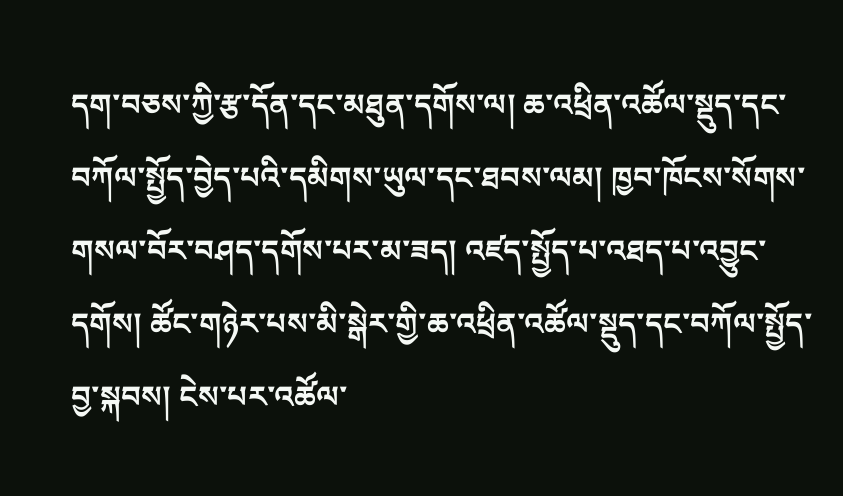དག་བཅས་ཀྱི་རྩ་དོན་དང་མཐུན་དགོས་ལ། ཆ་འཕྲིན་འཚོལ་སྡུད་དང་བཀོལ་སྤྱོད་བྱེད་པའི་དམིགས་ཡུལ་དང་ཐབས་ལམ། ཁྱབ་ཁོངས་སོགས་གསལ་བོར་བཤད་དགོས་པར་མ་ཟད། འཛད་སྤྱོད་པ་འཐད་པ་འབྱུང་དགོས། ཚོང་གཉེར་པས་མི་སྒེར་གྱི་ཆ་འཕྲིན་འཚོལ་སྡུད་དང་བཀོལ་སྤྱོད་བྱ་སྐབས། ངེས་པར་འཚོལ་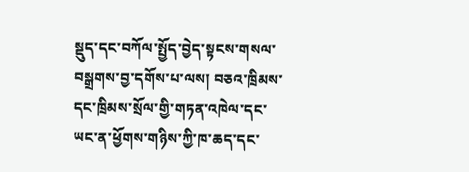སྡུད་དང་བཀོལ་སྤྱོད་བྱེད་སྟངས་གསལ་བསྒྲགས་བྱ་དགོས་པ་ལས། བཅའ་ཁྲིམས་དང་ཁྲིམས་སྲོལ་གྱི་གཏན་འཁེལ་དང་ཡང་ན་ཕྱོགས་གཉིས་ཀྱི་ཁ་ཆད་དང་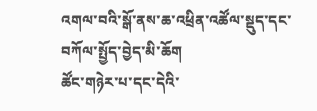འགལ་བའི་སྒོ་ནས་ཆ་འཕྲིན་འཚོལ་སྡུད་དང་བཀོལ་སྤྱོད་བྱེད་མི་ཆོག
ཚོང་གཉེར་པ་དང་དེའི་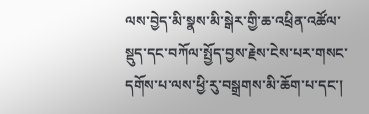ལས་བྱེད་མི་སྣས་མི་སྒེར་གྱི་ཆ་འཕྲིན་འཚོལ་སྡུད་དང་བཀོལ་སྤྱོད་བྱས་རྗེས་ངེས་པར་གསང་དགོས་པ་ལས་ཕྱི་རུ་བསྒྲགས་མི་ཆོག་པ་དང་།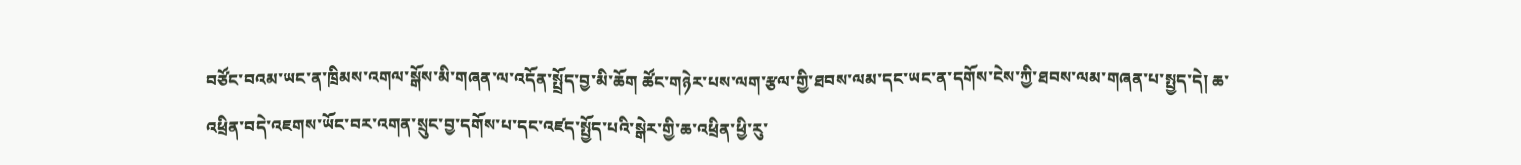བཙོང་བའམ་ཡང་ན་ཁྲིམས་འགལ་སྒོས་མི་གཞན་ལ་འདོན་སྤྲོད་བྱ་མི་ཆོག ཚོང་གཉེར་པས་ལག་རྩལ་གྱི་ཐབས་ལམ་དང་ཡང་ན་དགོས་ངེས་ཀྱི་ཐབས་ལམ་གཞན་པ་སྤྱད་དེ། ཆ་འཕྲིན་བདེ་འཇགས་ཡོང་བར་འགན་སྲུང་བྱ་དགོས་པ་དང་འཛད་སྤྱོད་པའི་སྒེར་གྱི་ཆ་འཕྲིན་ཕྱི་རུ་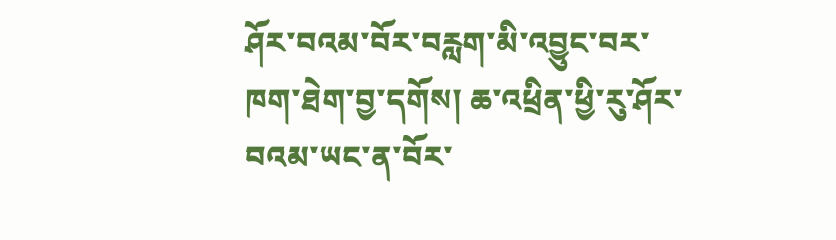ཤོར་བའམ་བོར་བརླག་མི་འབྱུང་བར་ཁག་ཐེག་བྱ་དགོས། ཆ་འཕྲིན་ཕྱི་རུ་ཤོར་བའམ་ཡང་ན་བོར་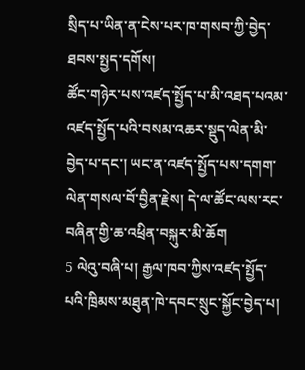སྲིད་པ་ཡིན་ན་ངེས་པར་ཁ་གསབ་ཀྱི་བྱེད་ཐབས་སྤྱད་དགོས།
ཚོང་གཉེར་པས་འཛད་སྤྱོད་པ་མི་འཐད་པའམ་འཛད་སྤྱོད་པའི་བསམ་འཆར་སྡུད་ལེན་མི་བྱེད་པ་དང་། ཡང་ན་འཛད་སྤྱོད་པས་དགག་ལེན་གསལ་བོ་བྱིན་རྗེས། དེ་ལ་ཚོང་ལས་རང་བཞིན་གྱི་ཆ་འཕྲིན་བསྐུར་མི་ཆོག
5 ལེའུ་བཞི་པ། རྒྱལ་ཁབ་ཀྱིས་འཛད་སྤྱོད་པའི་ཁྲིམས་མཐུན་ཁེ་དབང་སྲུང་སྐྱོང་བྱེད་པ།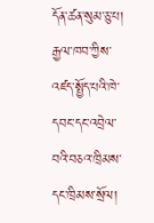དོན་ཚན་སུམ་ཅུ་པ། རྒྱལ་ཁབ་ཀྱིས་འཛད་སྤྱོད་པའི་ཁེ་དབང་དང་འབྲེལ་བའི་བཅའ་ཁྲིམས་དང་ཁྲིམས་སྲོལ།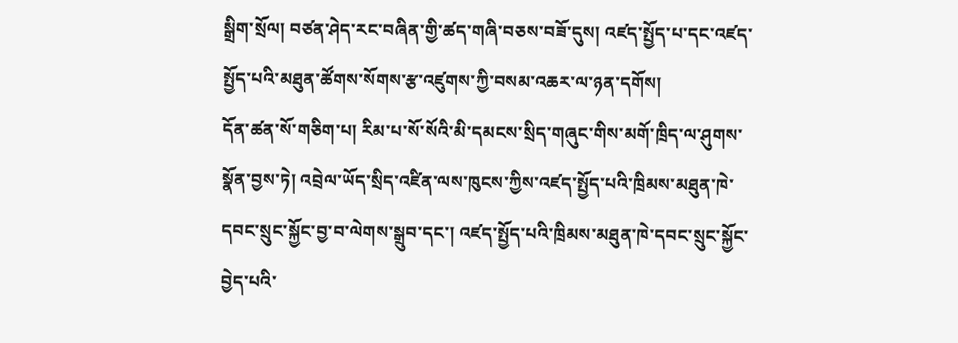སྒྲིག་སྲོལ། བཙན་ཤེད་རང་བཞིན་གྱི་ཚད་གཞི་བཅས་བཟོ་དུས། འཛད་སྤྱོད་པ་དང་འཛད་སྤྱོད་པའི་མཐུན་ཚོགས་སོགས་རྩ་འཛུགས་ཀྱི་བསམ་འཆར་ལ་ཉན་དགོས།
དོན་ཚན་སོ་གཅིག་པ། རིམ་པ་སོ་སོའི་མི་དམངས་སྲིད་གཞུང་གིས་མགོ་ཁྲིད་ལ་ཤུགས་སྣོན་བྱས་ཏེ། འབྲེལ་ཡོད་སྲིད་འཛིན་ལས་ཁུངས་ཀྱིས་འཛད་སྤྱོད་པའི་ཁྲིམས་མཐུན་ཁེ་དབང་སྲུང་སྐྱོང་བྱ་བ་ལེགས་སྒྲུབ་དང་། འཛད་སྤྱོད་པའི་ཁྲིམས་མཐུན་ཁེ་དབང་སྲུང་སྐྱོང་བྱེད་པའི་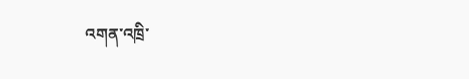འགན་འཁྲི་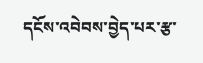དངོས་འབེབས་བྱེད་པར་རྩ་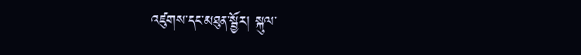འཛུགས་དང་མཐུན་སྦྱོར། སྐུལ་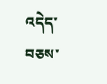འདེད་བཅས་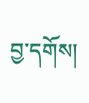བྱ་དགོས།